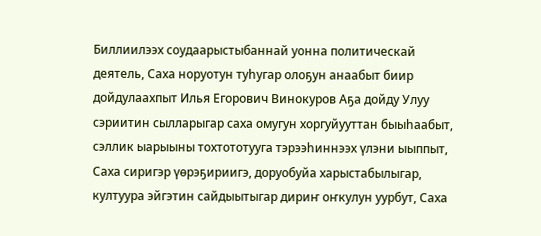Биллиилээх соудаарыстыбаннай уонна политическай деятель, Саха норуотун туһугар олоҕун анаабыт биир дойдулаахпыт Илья Егорович Винокуров Аҕа дойду Улуу сэриитин сылларыгар саха омугун хоргуйууттан быыһаабыт, сэллик ыарыыны тохтототууга тэрээһиннээх үлэни ыыппыт, Саха сиригэр үөрэҕириигэ, доруобуйа харыстабылыгар, култуура эйгэтин сайдыытыгар дириҥ оҥкулун уурбут, Саха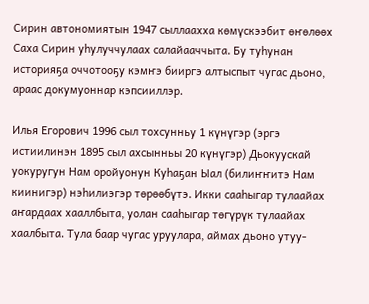Сирин автономиятын 1947 сыллаахха көмүскээбит өҥөлөөх Саха Сирин уһулуччулаах салайааччыта. Бу туһунан историяҕа оччотооҕу кэмҥэ бииргэ алтыспыт чугас дьоно, араас докумуоннар кэпсииллэр.

Илья Егорович 1996 сыл тохсунньу 1 күнүгэр (эргэ истиилинэн 1895 сыл ахсынньы 20 күнүгэр) Дьокуускай уокуругун Нам оройуонун Куһаҕан Ыал (билиҥҥитэ Нам киинигэр) нэһилиэгэр төрөөбүтэ. Икки сааһыгар тулаайах аҥардаах хааллбыта, уолан сааһыгар төгүрүк тулаайах хаалбыта. Тула баар чугас уруулара, аймах дьоно утуу-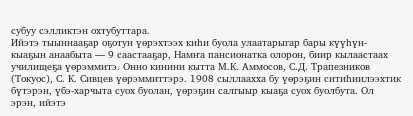субуу сэлликтэн охтубуттара.
Ийэтэ тыыннааҕар оҕотун үөрэхтээх киһи буола улаатарыгар бары күүһүн-кыаҕын анаабыта — 9 саастааҕар, Намҥа пансионатка олорон, биир кылаастаах училищеҕа үөрэммитэ. Онно кинини кытта М.К. Аммосов, С.Д. Трапезников (Токуос), С. К. Сивцев үөрэммиттэрэ. 1908 сыллаахха бу үөрэҕин ситиһиилээхтик бүтэрэн, үбэ-харчыта суох буолан, үөрэҕин салгыыр кыаҕа суох буолбута. Ол эрэн, ийэтэ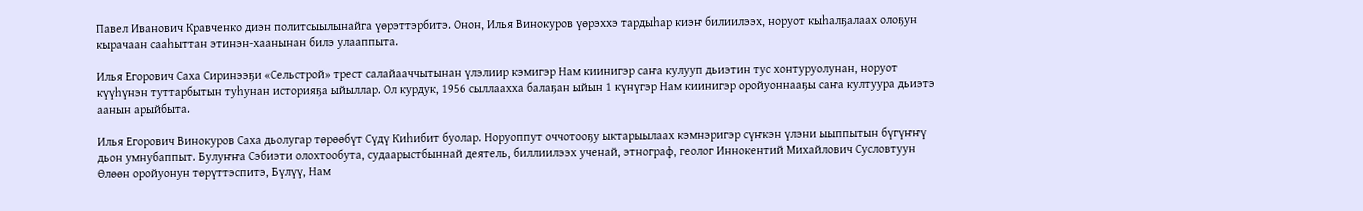Павел Иванович Кравченко диэн политсыылынайга үөрэттэрбитэ. Онон, Илья Винокуров үөрэххэ тардыһар киэҥ билиилээх, норуот кыһалҕалаах олоҕун кырачаан сааһыттан этинэн-хаанынан билэ улааппыта.

Илья Егорович Саха Сиринээҕи «Сельстрой» трест салайааччытынан үлэлиир кэмигэр Нам киинигэр саҥа кулууп дьиэтин тус хонтуруолунан, норуот күүһүнэн туттарбытын туһунан историяҕа ыйыллар. Ол курдук, 1956 сыллаахха балаҕан ыйын 1 күнүгэр Нам киинигэр оройуоннааҕы саҥа култуура дьиэтэ аанын арыйбыта.

Илья Егорович Винокуров Саха дьолугар төрөөбүт Сүдү Киһибит буолар. Норуоппут оччотооҕу ыктарыылаах кэмнэригэр сүҥкэн үлэни ыыппытын бүгүҥҥү дьон умнубаппыт. Булуҥҥа Сэбиэти олохтообута, судаарыстбыннай деятель, биллиилээх ученай, этнограф, геолог Иннокентий Михайлович Сусловтуун Өлөөн оройуонун төрүттэспитэ, Бүлүү, Нам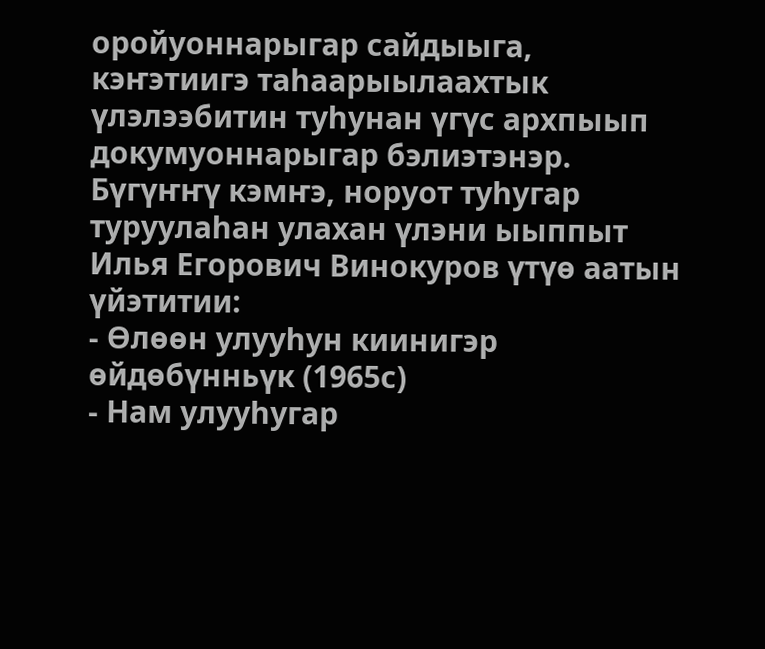оройуоннарыгар сайдыыга, кэҥэтиигэ таһаарыылаахтык үлэлээбитин туһунан үгүс архпыып докумуоннарыгар бэлиэтэнэр.
Бүгүҥҥү кэмҥэ, норуот туһугар туруулаһан улахан үлэни ыыппыт Илья Егорович Винокуров үтүө аатын үйэтитии:
- Өлөөн улууһун киинигэр өйдөбүнньүк (1965с)
- Нам улууһугар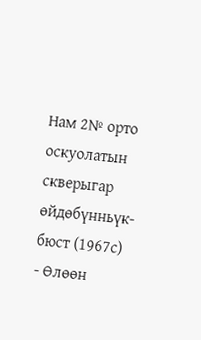Нам 2№ орто оскуолатын скверыгар өйдөбүнньүк-бюст (1967с)
- Өлөөн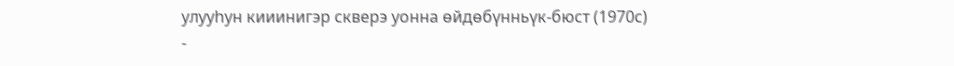улууһун кииинигэр скверэ уонна өйдөбүнньүк-бюст (1970с)
-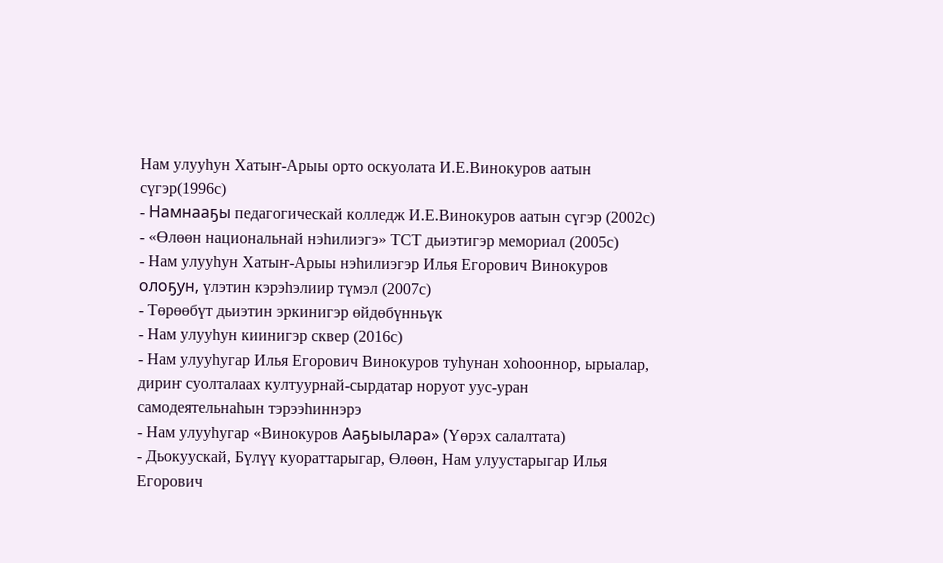Нам улууһун Хатыҥ-Арыы орто оскуолата И.Е.Винокуров аатын сүгэр(1996с)
- Намнааҕы педагогическай колледж И.Е.Винокуров аатын сүгэр (2002с)
- «Өлөөн национальнай нэһилиэгэ» ТСТ дьиэтигэр мемориал (2005с)
- Нам улууһун Хатыҥ-Арыы нэһилиэгэр Илья Егорович Винокуров олоҕун, үлэтин кэрэһэлиир түмэл (2007с)
- Төрөөбүт дьиэтин эркинигэр өйдөбүнньүк
- Нам улууһун киинигэр сквер (2016с)
- Нам улууһугар Илья Егорович Винокуров туһунан хоһооннор, ырыалар, дириҥ суолталаах култуурнай-сырдатар норуот уус-уран самодеятельнаһын тэрээһиннэрэ
- Нам улууһугар «Винокуров Ааҕыылара» (Үөрэх салалтата)
- Дьокуускай, Бүлүү куораттарыгар, Өлөөн, Нам улуустарыгар Илья Егорович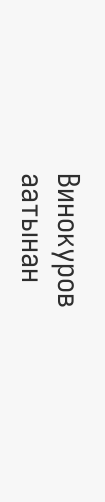Винокуров аатынан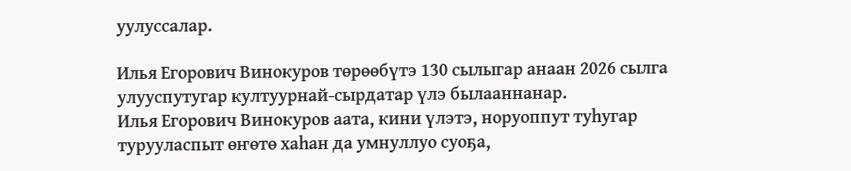уулуссалар.

Илья Егорович Винокуров төрөөбүтэ 130 сылыгар анаан 2026 сылга улууспутугар култуурнай-сырдатар үлэ былааннанар.
Илья Егорович Винокуров аата, кини үлэтэ, норуоппут туһугар турууласпыт өҥөтө хаһан да умнуллуо суоҕа,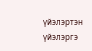үйэлэртэн үйэлэргэ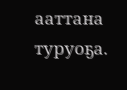ааттана туруоҕа.